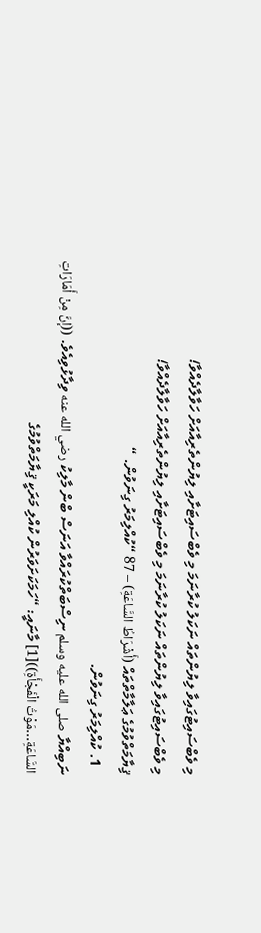މި ވެބްސައިޓުގައިވާ ލިޔުންތައް ނަކަލު ކުރާނަމަ މި ވެބްސައިޓަށާއި ލިޔުންތެރިއާއަށް ހަވާލާދެއްވާ!
މި ވެބްސައިޓުގައިވާ ލިޔުންތައް ނަކަލު ކުރާނަމަ މި ވެބްސައިޓަށާއި ލިޔުންތެރިއާއަށް ހަވާލާދެއްވާ!
ޤިޔާމަތްވުމުގެ ޢަލާމާތްތައް (أَشْرَاطُ السَّاعَةِ) – 87 “ކުއްލިމަރު ގިނަވުން. “
  1. ކުއްލިމަރު ގިނަވުން.
ނަބިއްޔާ صلى الله عليه وسلم ނިސްބަތްކުރައްވާ އަނަސް ބްން މާލިކު رضي الله عنه ވިދާޅުވިއެވެ. ((إنَّ مِنْ أَمَارَاتِ السَّاعَةِ…مَوْتُ الْفَجْأَةِ))[1] މާނައީ: “ހަމަކަށަވަރުން ކުއްލި މަރަކީ ޤިޔާމަތްވުމުގެ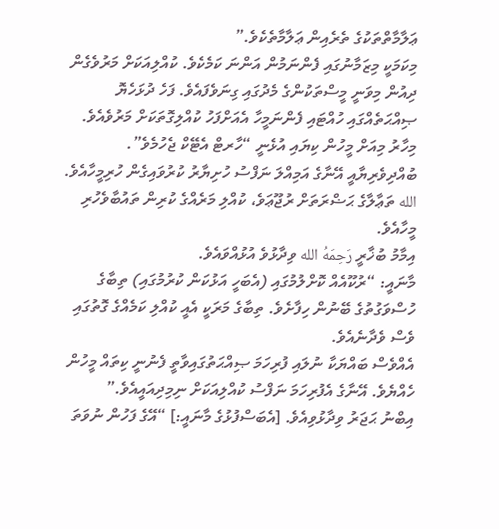ޢަލާމާތްތަކުގެ ތެރެއިން ޢަލާމާތެކެވެ.”
މިކަމަކީ މިޒަމާނުގައި ފެންނަމުން އަންނަ ކަމެކެވެ. ކުއްލިއަކަށް މަރުވެގެން ދިއުން މިވަނީ މީސްތަކުންގެ މެދުގައި ގިނަވެފައެވެ. ފަހެ ދުޅަހެޔޮ ޞިއްޙަތެއްގައި ހުއްޓައި ފެންނަމީހާ އެއަށްފަހު ކުއްލިގޮތަކަށް މަރުވެއެވެ. މިހާރު މިއަށް މީހުން ކިޔައި އުޅެނީ “ހާރޓް އެޓޭކް ޖެހުމެވެ”. ބުއްދިވެރިޔާއީ އޭނާގެ އަމިއްލަ ނަފްސު ހުށިޔާރު ކުރުވައިގެން ހުރިމީހާއެވެ. الله ތަޢާލާގެ ޙަޟްރަތަށް ރުޖޫޢަވެ، ކުއްލި މަރެއްގެ ކުރިން ތައުބާވެހުރި މީހާއެވެ.
އިމާމު ބުޚާރީ رَحِمَهُ الله ވިދާޅުވެ އުޅުއްވައެވެ.
މާނައީ: “ރުކޫއެއް ކޮށްލުމުގައި (އެބަހީ އަޅުކަން ކުރުމުގައި) ތިބާގެ ހުސްވަގުތުގެ ބޭނުން ހިފާށެވެ. ތިބާގެ މަރަކީ އެއީ ކުއްލި ކަމެއްގެ ގޮތުގައި ވެސް ވެދާނެއެވެ.
އެއްވެސް ބައްޔަކާ ނުލައި ފުރިހަމަ ޞިއްޙަތުގައިވާތީ ފެނުނީ ކިތައް މީހުން ހެއްޔެވެ. އޭނާގެ އެފުރިހަމަ ނަފްސު ކުއްލިއަކަށް ނިމިދިއައީއެވެ.”
އިބްނު ޙަޖަރު ވިދާޅުވިއެވެ. [އެބަސްފުޅުގެ މާނައީ:] “އޭގެ ފަހުން ނުވަތަ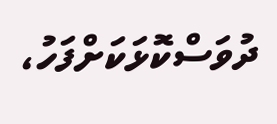ދުވަސްކޮޅަކަށްފަހު،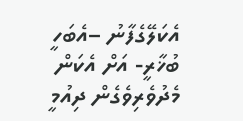އެކަލޭގެފާނު –އެބަހީ ބުޚާރީ- އަށް އެކަން މެދުވެރިވެގެން ދިއުމީ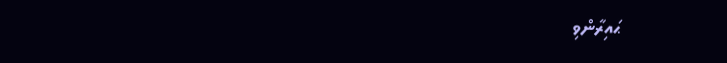ޙައިރާންވި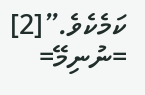ކަމެކެވެ.”[2]
=ނުނިމޭ=